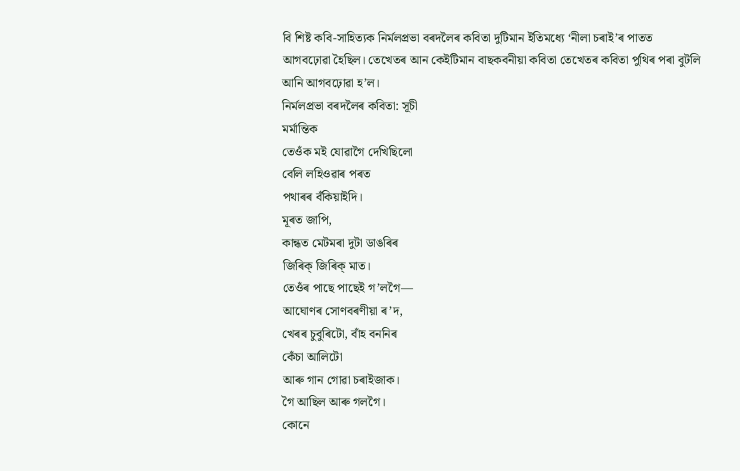বি শিষ্ট কবি-সাহিত্যক নিৰ্মলপ্ৰভা বৰদলৈৰ কবিতা দুটিমান ইতিমধ্যে ‘নীলা চৰাই’ৰ পাতত আগবঢ়োৱা হৈছিল। তেখেতৰ আন কেইটিমান বাছকবনীয়া কবিতা তেখেতৰ কবিতা পুথিৰ পৰা বুটলি আনি আগবঢ়োৱা হ’ল।
নিৰ্মলপ্ৰভা বৰদলৈৰ কবিতা: সূচী
মর্মান্তিক
তেওঁক মই যোৱাগৈ দেখিছিলো
বেলি লহিওৱাৰ পৰত
পথাৰৰ বঁকিয়াইদি।
মূৰত জাপি,
কান্ধত মেটমৰা দুটা ডাঙৰিৰ
জিৰিক্ জিৰিক্ মাত।
তেওঁৰ পাছে পাছেই গ’লগৈ—
আঘোণৰ সোণবৰণীয়া ৰ’দ,
খেৰৰ চুবুৰিটো, বাঁহ বননিৰ
কেঁচা আলিটো
আৰু গান গোৱা চৰাইজাক।
গৈ আছিল আৰু গলগৈ।
কোনে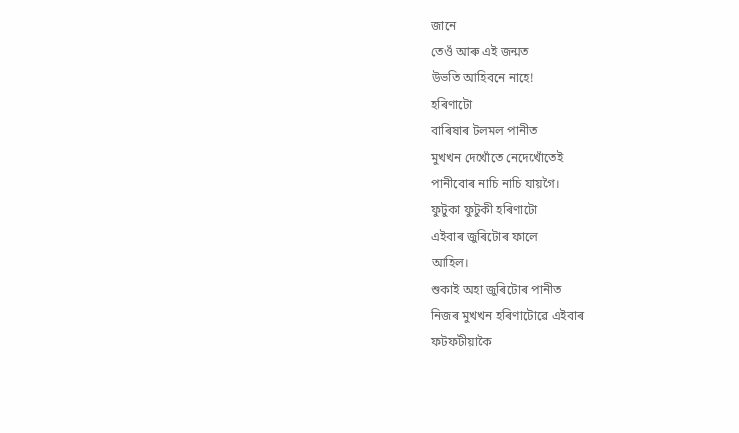জানে
তেওঁ আৰু এই জন্মত
উভতি আহিবনে নাহে!
হৰিণাটো
বাৰিষাৰ টলমল পানীত
মুখখন দেখোঁতে নেদেখোঁতেই
পানীবোৰ নাচি নাচি যায়গৈ।
ফুটুকা ফুটুকী হৰিণাটো
এইবাৰ জুৰিটোৰ ফালে
আহিল।
শুকাই অহা জুৰিটোৰ পানীত
নিজৰ মুখখন হৰিণাটোৱে এইবাৰ
ফটফটীয়াকৈ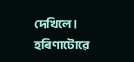দেখিলে।
হৰিণাটোৱে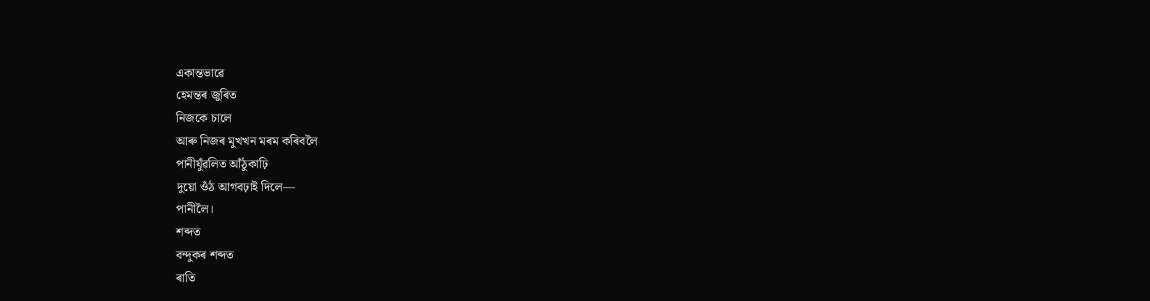একান্তভাৱে
হেমন্তৰ জুৰিত
নিজকে চালে
আৰু নিজৰ মুখখন মৰম কৰিবলৈ
পানীযুঁৱলিত আঁঠুকাঢ়ি
দুয়ো ওঁঠ আগবঢ়াই দিলে—
পানীলৈ।
শব্দত
বন্দুকৰ শব্দত
ৰাতি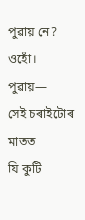পুৱায় নে?
ওহোঁ।
পুৱায়—
সেই চৰাইটোৰ মাতত
যি কুটি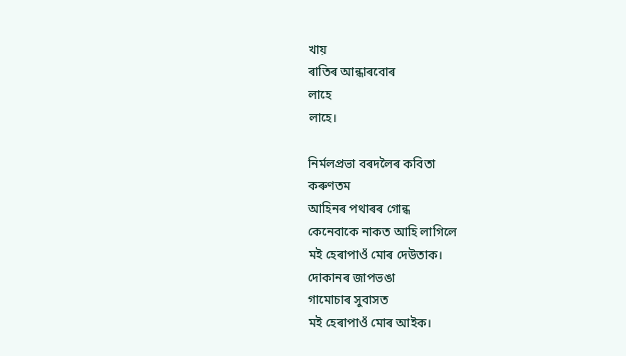খায়
ৰাতিৰ আন্ধাৰবোৰ
লাহে
লাহে।

নিৰ্মলপ্ৰভা বৰদলৈৰ কবিতা
কৰুণতম
আহিনৰ পথাৰৰ গোন্ধ
কেনেবাকে নাকত আহি লাগিলে
মই হেৰাপাওঁ মোৰ দেউতাক।
দোকানৰ জাপভঙা
গামোচাৰ সুবাসত
মই হেৰাপাওঁ মোৰ আইক।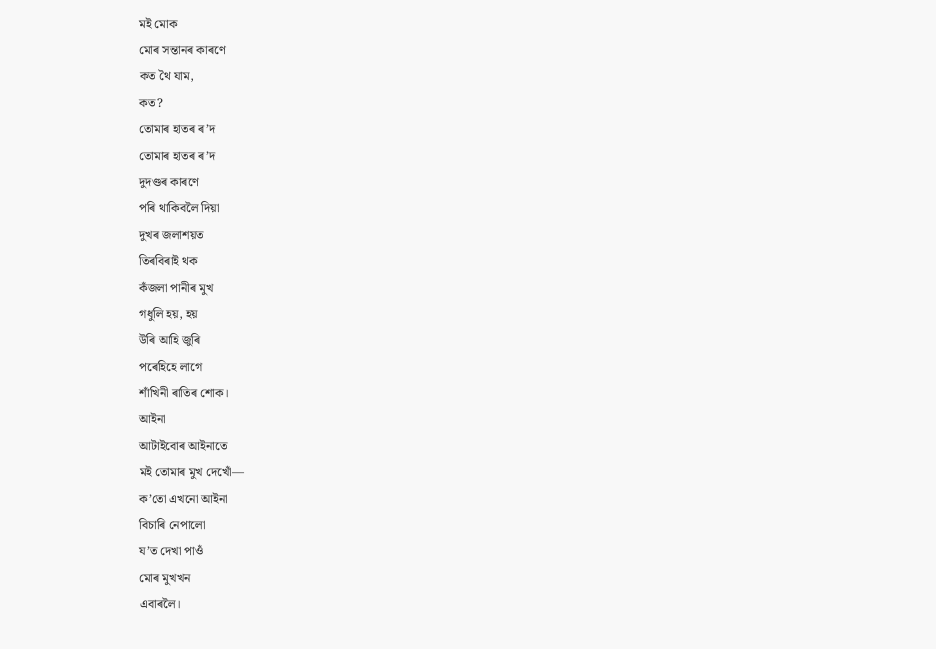মই মোক
মোৰ সন্তানৰ কাৰণে
কত থৈ যাম,
কত?
তোমাৰ হাতৰ ৰ’দ
তোমাৰ হাতৰ ৰ’দ
দুদণ্ডৰ কাৰণে
পৰি থাকিবলৈ দিয়া
দুখৰ জলাশয়ত
তিৰবিৰাই থক
কঁজলা পানীৰ মুখ
গধুলি হয়, হয়
উৰি আহি জুৰি
পৰেহিহে লাগে
শাঁখিনী ৰাতিৰ শোক।
আইনা
আটাইবোৰ আইনাতে
মই তোমাৰ মুখ দেখোঁ—
ক’তো এখনো আইনা
বিচাৰি নেপালো
য’ত দেখা পাওঁ
মোৰ মুখখন
এবাৰলৈ।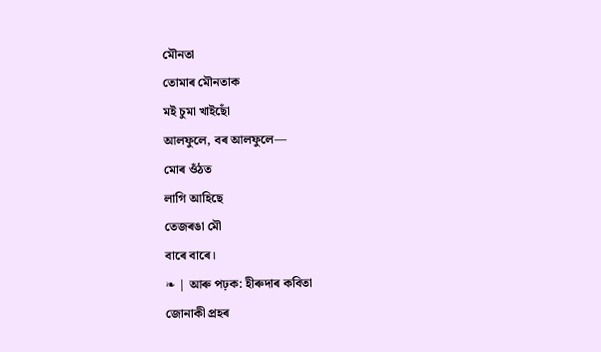মৌনতা
তোমাৰ মৌনতাক
মই চুমা খাইছোঁ
আলফুলে, বৰ আলফুলে—
মোৰ ওঁঠত
লাগি আহিছে
তেজৰঙা মৌ
বাৰে বাৰে।
❧ | আৰু পঢ়ক: হীৰুদাৰ কবিতা
জোনাকী প্ৰহৰ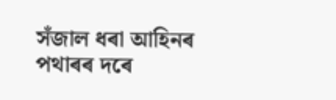সঁজাল ধৰা আহিনৰ পথাৰৰ দৰে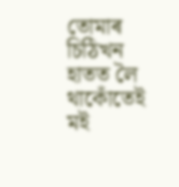তোমাৰ চিঠিখন হাতত লৈ থাকোঁতেই
মই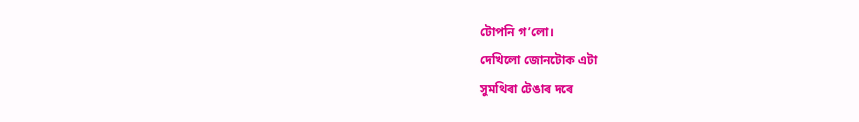টোপনি গ’লো।
দেখিলো জোনটোক এটা
সুমথিৰা টেঙাৰ দৰে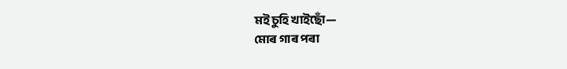মই চুহি খাইছোঁ—
মোৰ গাৰ পৰা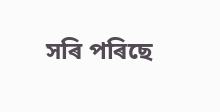সৰি পৰিছে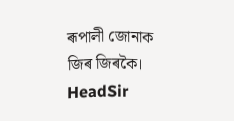ৰূপালী জোনাক
জিৰ জিৰকৈ।
HeadSir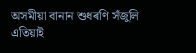অসমীয়া বানান শুধৰণি সঁজুলি
এতিয়াই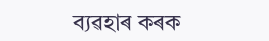ব্যৱহাৰ কৰক